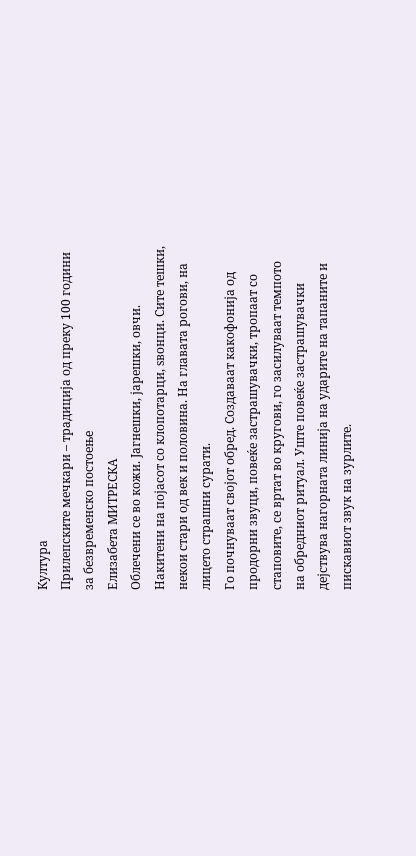Култура
Прилепските мечкари – традиција од преку 100 години за безвременско постоење
Елизабета МИТРЕСКА
Облечени се во кожи. Јагнешки, јарешки, овчи. Накитени на појасот со клопотарци, ѕвонци. Сите тешки, некои стари од век и половина. На главата рогови, на лицето страшни сурати.
Го почнуваат својот обред. Создаваат какофонија од продорни звуци, повеќе застрашувачки, тропаат со стаповите, се вртат во кругови, го засилуваат темпото на обредниот ритуал. Уште повеќе застрашувачки дејствува нагорната линија на ударите на тапаните и пискавиот звук на зурлите.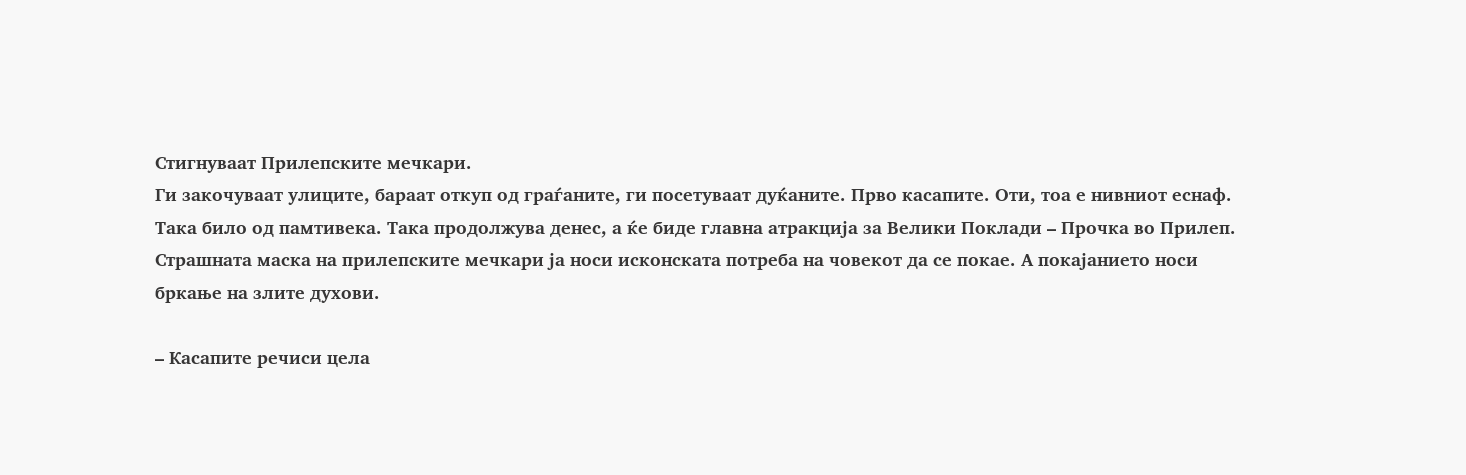Стигнуваат Прилепските мечкари.
Ги закочуваат улиците, бараат откуп од граѓаните, ги посетуваат дуќаните. Прво касапите. Оти, тоа е нивниот еснаф.
Така било од памтивека. Така продолжува денес, а ќе биде главна атракција за Велики Поклади – Прочка во Прилеп.
Страшната маска на прилепските мечкари ја носи исконската потреба на човекот да се покае. А покајанието носи бркање на злите духови.

– Касапите речиси цела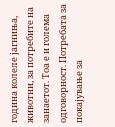година колеле јагниња, животни, за потребите на занаетот. Тоа е и голема одговорност. Потребата за покајување за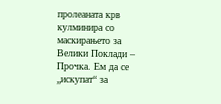пролеаната крв кулминира со маскирањето за Велики Поклади – Прочка. Ем да се „искупат“ за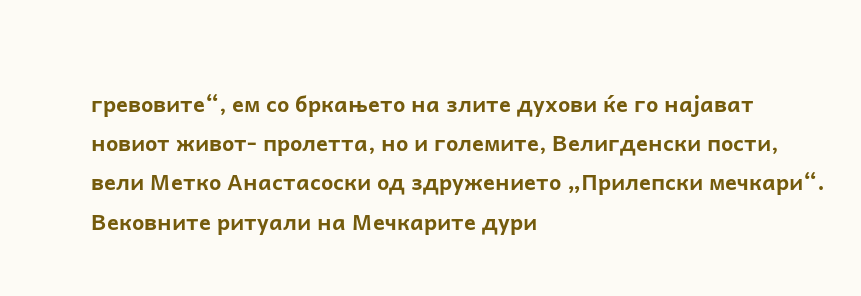гревовите“, ем со бркањето на злите духови ќе го најават новиот живот- пролетта, но и големите, Велигденски пости, вели Метко Анастасоски од здружението „Прилепски мечкари“.
Вековните ритуали на Мечкарите дури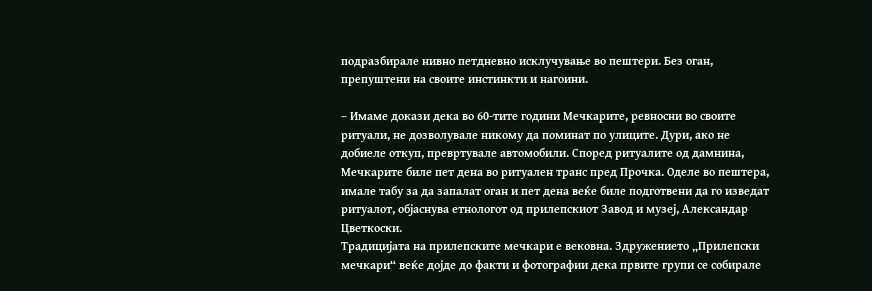подразбирале нивно петдневно исклучување во пештери. Без оган, препуштени на своите инстинкти и нагоини.

– Имаме докази дека во 60-тите години Мечкарите, ревносни во своите ритуали, не дозволувале никому да поминат по улиците. Дури, ако не добиеле откуп, превртувале автомобили. Според ритуалите од дамнина, Мечкарите биле пет дена во ритуален транс пред Прочка. Оделе во пештера, имале табу за да запалат оган и пет дена веќе биле подготвени да го изведат ритуалот, објаснува етнологот од прилепскиот Завод и музеј, Александар Цветкоски.
Традицијата на прилепските мечкари е вековна. Здружението „Прилепски мечкари“ веќе дојде до факти и фотографии дека првите групи се собирале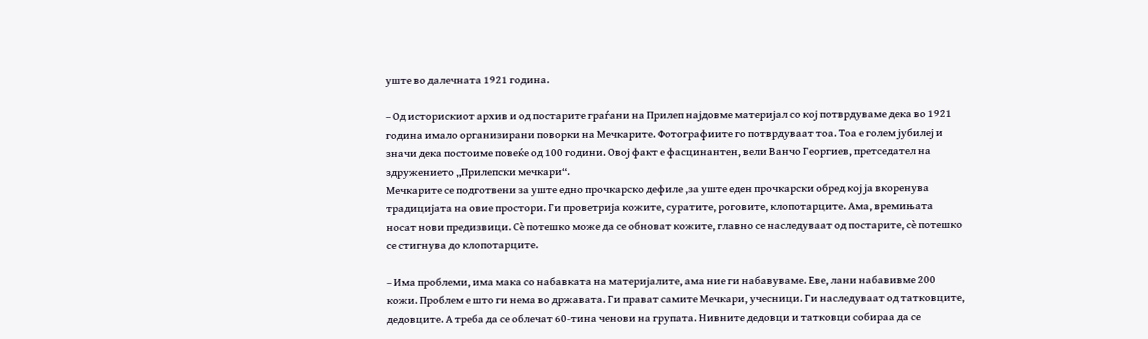уште во далечната 1921 година.

– Од историскиот архив и од постарите граѓани на Прилеп најдовме материјал со кој потврдуваме дека во 1921 година имало организирани поворки на Мечкарите. Фотографиите го потврдуваат тоа. Тоа е голем јубилеј и значи дека постоиме повеќе од 100 години. Овој факт е фасцинантен, вели Ванчо Георгиев, претседател на здружението „Прилепски мечкари“.
Мечкарите се подготвени за уште едно прочкарско дефиле ,за уште еден прочкарски обред кој ја вкоренува традицијата на овие простори. Ги проветрија кожите, суратите, роговите, клопотарците. Ама, времињата носат нови предизвици. Сѐ потешко може да се обноват кожите, главно се наследуваат од постарите, сѐ потешко се стигнува до клопотарците.

– Има проблеми, има мака со набавката на материјалите, ама ние ги набавуваме. Еве, лани набавивме 200 кожи. Проблем е што ги нема во државата. Ги прават самите Мечкари, учесници. Ги наследуваат од татковците, дедовците. А треба да се облечат 60-тина ченови на групата. Нивните дедовци и татковци собираа да се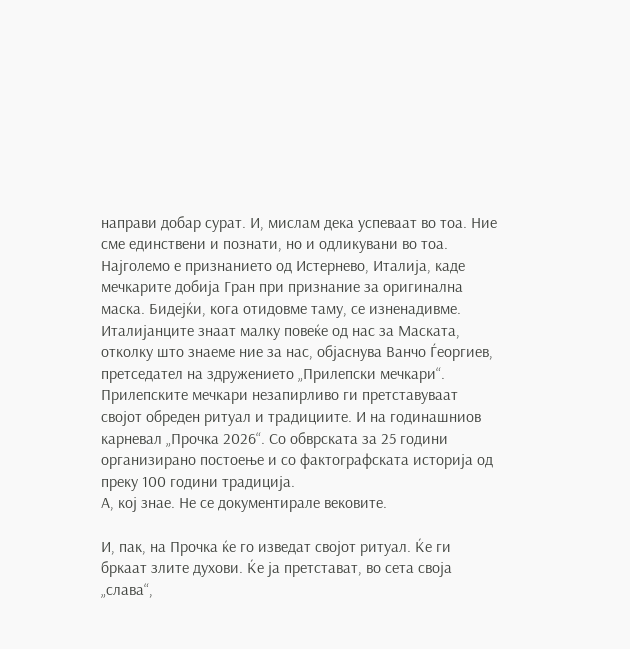направи добар сурат. И, мислам дека успеваат во тоа. Ние сме единствени и познати, но и одликувани во тоа. Најголемо е признанието од Истернево, Италија, каде мечкарите добија Гран при признание за оригинална маска. Бидејќи, кога отидовме таму, се изненадивме. Италијанците знаат малку повеќе од нас за Маската, отколку што знаеме ние за нас, објаснува Ванчо Ѓеоргиев, претседател на здружението „Прилепски мечкари“.
Прилепските мечкари незапирливо ги претставуваат својот обреден ритуал и традициите. И на годинашниов карневал „Прочка 2026“. Со обврската за 25 години организирано постоење и со фактографската историја од преку 100 години традиција.
А, кој знае. Не се документирале вековите.

И, пак, на Прочка ќе го изведат својот ритуал. Ќе ги бркаат злите духови. Ќе ја претстават, во сета своја „слава“,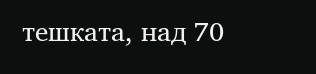тешката, над 70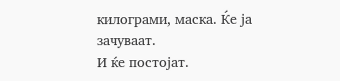килограми, маска. Ќе ја зачуваат.
И ќе постојат.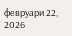февруари 22, 2026